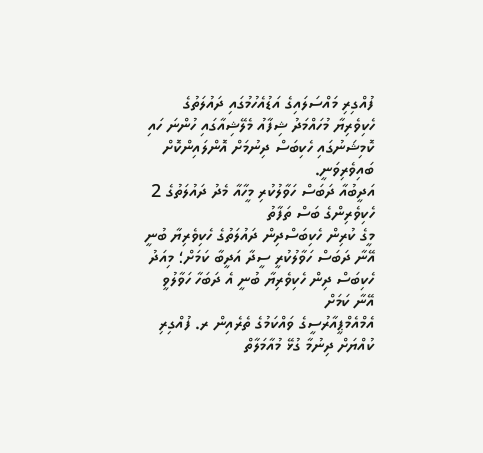ފުއްގިރި މައްސަލައިގެ އަޑުއެހުމުގައި ދައުލަތުގެ ހެކިވެރިޔާ މުހައްމަދު ޝިފާއު މެލޭޝިއާގައި ހުންނަ ހައި ކޮމިޝަނުގައި ހެކިބަސް ދިނުމަށް އޮންލައިންކޮށް ބައިވެރިވަނީ.
އަދީބުއާ ދަބަސް ހަވާލުކުރި މީހާއާ މެދު ދައުލަތުގެ 2 ހެކިވެރިންގެ ބަސް ތަފާތު
މީގެ ކުރިން ހެކިބަސްދިން ދައުލަތުގެ ހެކިވެރިޔާ ބުނީ އޭނާ ދަބަސް ހަވާލުކުރީ ސީދާ އަދީބާ ކަމަށް؛ މިއަދު ހެކިބަސް ދިން ހެކިވެރިޔާ ބުނީ އެ ދަބަހާ ހަވާލުވީ އޭނާ ކަމަށް
އެމްއެމްޕީއާރުސީގެ ވައްކަމުގެ ތެރެއިން ރ. ފުއްގިރި ކުއްޔަށް ދިނުމާ ގުޅޭ މުއާމަލާތް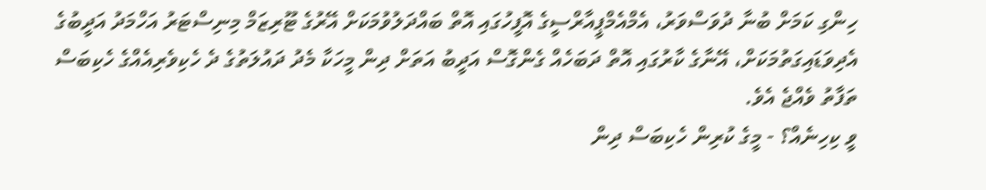ހިންގި ކަމަށް ބުނާ ދުވަސްވަރު، އެމްއެމްޕީއާރްސީގެ އޮފީހުގައި އޮތް ބައްދަލުވުމަކަށް އޭރުގެ ޓޫރިޒަމް މިނިސްޓަރު އަހްމަދު އަދީބުގެ އެދިވަޑައިގަތުމަކަށް، އޭނާގެ ކާރުގައި އޮތް ދަބަހެއް ގެންގޮސް އަދީބު އަތަށް ދިން މީހަކާ މެދު ދައުލަތުގެ ދެ ހެކިވެރިއެއްގެ ހެކިބަސް ތަފާތު ވެއްޖެ އެވެ.
ވީ ކިހިނެއް؟ - މީގެ ކުރިން ހެކިބަސް ދިން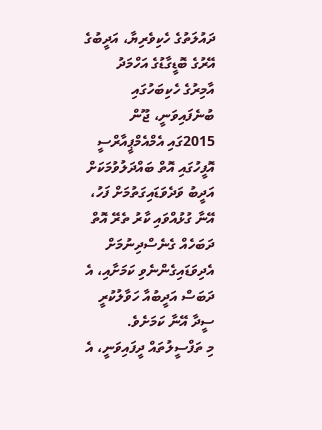ދައުލަތުގެ ހެކިވެރިޔާ، އަދީބުގެ އޭރުގެ ބޮޑީގާޑުގެ އަހްމަދު އާމިރުގެ ހެކިބަހުގައި ބުނެފައިވަނީ، ޖޫން 2015ގައި އެމްއެމްޕީއާރްސީ އޮފީހުގައި އޮތް ބައްދަލުވުމަކަށް އަދީބު ވަދެވަޑައިގަތުމަށް ފަހު، އޭނާ ގުޅުއްވައި ކާރު ތެރޭ އޮތް ދަބަހެއް ގެނެސްދިނުމަށް އެދިވަޑައިގެންނެވި ކަމަށާއި، އެ ދަބަސް އަދީބުއާ ހަވާލުކުރީ ސީދާ އޭނާ ކަމަށެވެ.
މި ތަފްސީލުތައް ދީފައިވަނީ، އެ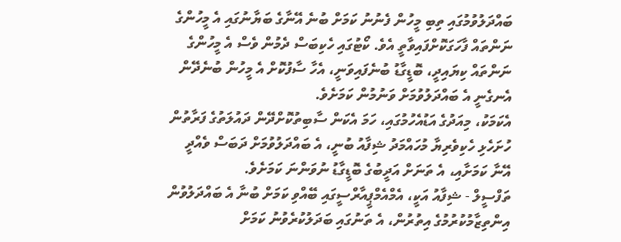ބައްދަލުވުމުގައި ތިބި މީހުން ފެނުނު ކަމަށް ބުނެ އޭނާގެ ބަޔާނުގައި އެ މީހުންގެ ނަންތައް ފާހަގަކޮށްފައިވާތީ އެވެ. ކޯޓުގައި ހެކިބަސް ދެމުން ވެސް އެ މީހުންގެ ނަންތައް ކިޔައިދީ، ބޮޑީގާޑު ބުނެފައިވަނީ، އެހާ ސާފުކޮށް އެ މީހުން ބުނެދޭން އެނގެނީ އެ ބައްދަލުވުމަށް ވަނުމުން ކަމަށެވެ.
އެކަމަކު، މިއަދުގެ އަޑުއެހުމުގައި، ހަމަ އެކަން ސާބިތުކޮށްދޭން ދައުލަތުގެ ފަރާތުން ހުށަހެޅި ހެކިވެރިޔާ މުހައްމަދު ޝިފާއު ބުނީ، އެ ބައްދަލުވުމަށް ދަބަސް ވެއްދީ އޭނާ ކަމަށާއި، އެ ތަނަށް އަދީބުގެ ބޮޑީގާޑު ނުވަންނަ ކަމަށެވެ.
ތަފްސީލް - ޝިފާއު އަކީ، އެމްއެމްޕީއާރްސީގައި ބޭއްވި ކަމަށް ބުނާ އެ ބައްދަލުވުން އިންތިޒާމުކުރުމުގެ އިތުރުން، އެ ތަނުގައި ބަދަލުކުރެވުނު ކަމަށް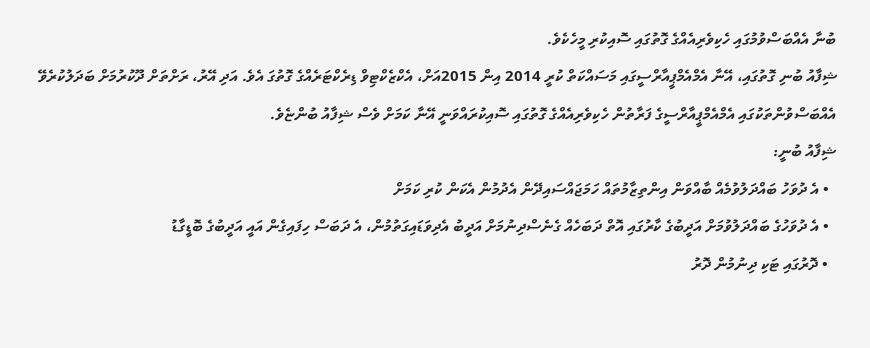ބުނާ އެއްބަސްވުމުގައި ހެކިވެރިއެއްގެ ގޮތުގައި ސޮއިކުރި މީހެކެވެ.
ޝިފާއު ބުނި ގޮތުގައި، އޭނާ އެމްއެމްޕީއާރްސީގައި މަސައްކަތް ކުރީ 2014 އިން 2015އަށް، އެކްޒެކްޓިވް ޑިރެކްޓަރެއްގެ ގޮތުގަ އެވެ. އަދި އޭރު، ރަށްތަށް ދޫކުރުމަށް ބަދަލުކުރެވޭ އެއްބަސްވުންތަކުގައި އެމްއެމްޕީއާރްސީގެ ފަރާތުން ހެކިވެރިއެއްގެ ގޮތުގައި ސޮއިކުރައްވަނީ އޭނާ ކަމަށް ވެސް ޝިފާއު ބުންޏެވެ.
ޝިފާއު ބުނީ:
  • އެ ދުވަހު ބައްދަލުވުމެއް ބާއްވަން އިންތިޒާމުތައް ހަމަޖައްސައިދޭން އެދުމުން އެކަން ކުރި ކަމަށް
  • އެ ދުވަހުގެ ބައްދަލުވުމަށް އަދީބުގެ ކާރުގައި އޮތް ދަބަހެއް ގެނެސްދިނުމަށް އަދީބު އެދިވަޑައިގަތުމުން، އެ ދަބަސް ހިފައިގެން އައީ އަދީބުގެ ބޮޑީގާޑު
  • ދޮރުގައި ޓަކި ދިނުމުން ދޮރު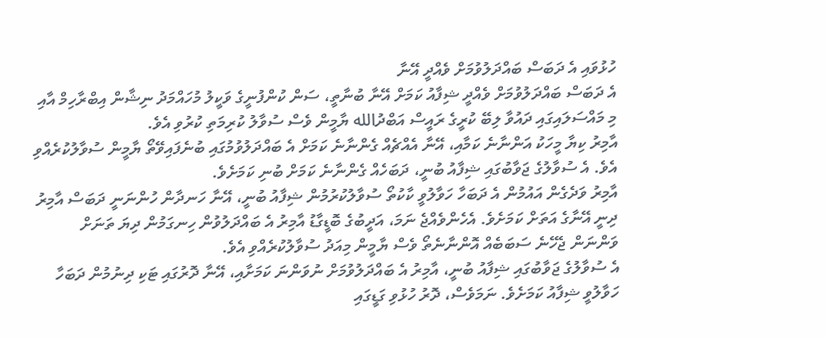ހުޅުވައި އެ ދަބަސް ބައްދަލުވުމަށް ވެއްދީ އޭނާ
އެ ދަބަސް ބައްދަލުވުމަށް ވެއްދީ ޝިފާއު ކަމަށް އޭނާ ބުނާތީ، ސަން ކުންފުނީގެ ވަކީލު މުހައްމަދު ނިޝާން އިބްރާހިމް އާއި މި މައްސަލައިގައި ދައުވާ ލިބޭ ކުރީގެ ރައީސް އަބްދުالله ޔާމީން ވެސް ސުވާލު ކުރިމަތި ކުރުވި އެވެ.
އާމިރު ކިޔާ މީހަކު އަންނާނެ ކަމާއި، އޭނާ އެއްޗެއް ގެންނާނެ ކަމަށް އެ ބައްދަލުވުމުގައި ބުނެފައިވޭތޯ ޔާމީން ސުވާލުކުރެއްވި އެވެ. އެ ސުވާލުގެ ޖަވާބުގައި ޝިފާއު ބުނީ، ދަބަހެއް ގެންނާނެ ކަމަށް ބުނި ކަމަށެވެ.
އާމިރު ވަދެގެން އައުމުން އެ ދަބަހާ ހަވާލުވީ ކާކުތޯ ސުވާލުކުރުމުން ޝިފާއު ބުނީ، އޭނާ ހަނދާން ހުންނަނީ ދަބަސް އާމިރު ދިނީ އޭނާގެ އަތަށް ކަމަށެވެ. އެހެންވެއްޖެ ނަމަ، އަދީބުގެ ބޮޑީގާޑު އާމިރު އެ ބައްދަލުވުން ހިނގަމުން ދިޔަ ތަނަށް ވަންނަން ޖެހޭނެ ސަބަބެއް އޮންނާނެތޯ ވެސް ޔާމީން މިއަދު ސުވާލުކުރެއްވި އެވެ.
އެ ސުވާލުގެ ޖަވާބުގައި ޝިފާއު ބުނީ، އާމިރު އެ ބައްދަލުވުމަށް ނުވަންނަ ކަމަށާއި، އޭނާ ދޮރުގައި ޓަކި ދިނުމުން ދަބަހާ ހަވާލުވީ ޝިފާއު ކަމަށެވެ. ނަމަވެސް، ދޮރު ހުޅުވި ގަޑީގައި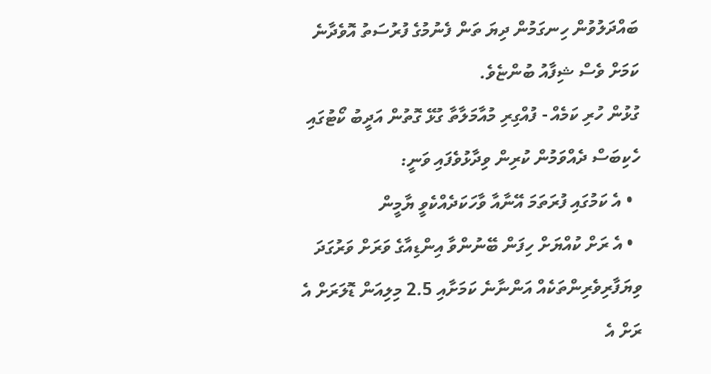ބައްދަލުވުން ހިނގަމުން ދިޔަ ތަން ފެނުމުގެ ފުރުސަތު އޮވެދާނެ ކަމަށް ވެސް ޝިފާއު ބުންޏެވެ.
ގުޅުން ހުރި ކަމެއް - ފުއްގިރި މުއާމަލާތާ ގުޅޭ ގޮތުން އަދީބު ކޯޓުގައި ހެކިބަސް ދެއްވަމުން ކުރިން ވިދާޅުވެފައި ވަނީ:
  • އެ ކަމުގައި ފުރަތަމަ އޭނާއާ ވާހަކަދެއްކެވީ ޔާމީން
  • އެ ރަށް ކުއްޔަށް ހިފަން ބޭނުންވާ އިންޑިއާގެ ވަރަށް ވަރުގަދަ ވިޔަފާރިވެރިންތަކެއް އަންނާނެ ކަމަށާއި 2.5 މިލިއަން ޑޮލަރަށް އެ ރަށް އެ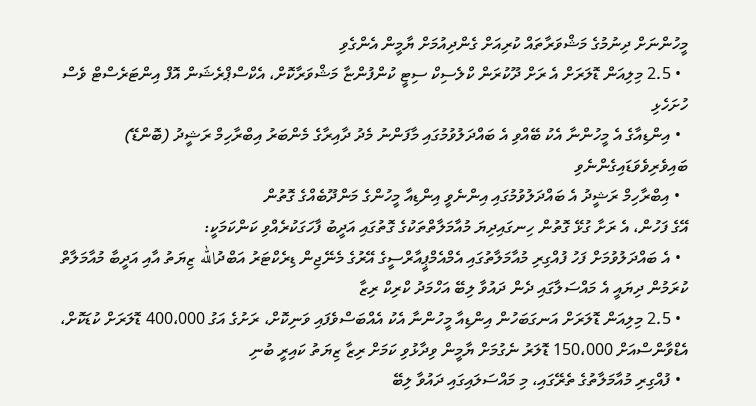މީހުންނަށް ދިނުމުގެ މަޝްވަރާތައް ކުރިއަށް ގެންދިއުމަށް ޔާމީން އެންގެވި
  • 2.5 މިލިއަން ޑޮލަރަށް އެ ރަށް ދޫކުރަން ކްލެސިކް ސިޓީ ކުންފުންޏާ މަޝްވަރާކޮށް، އެކްސްޕްރެޝަން އޮފް އިންޓަރެސްޓް ވެސް ހުށަހެޅި
  • އިންޑިއާގެ އެ މީހުންނާ އެކު ބޭއްވި އެ ބައްދަލުވުމުގައި މާފަންނު މެދު ދާއިރާގެ މެންބަރު އިބްރާހިމް ރަޝީދު (ބޮންޑޭ) ބައިވެރިވެވަޑައިގެންނެވި
  • އިބްރާހިމް ރަޝީދު އެ ބައްދަލުވުމުގައި އިންނެވީ އިންޑިއާ މީހުންގެ މަންދޫބެއްގެ ގޮތުން
އޭގެ ފަހުން، އެ ރަށާ ގުޅޭ ގޮތުން ހިނގައިދިޔަ މުއާމަލާތްތަކުގެ ގޮތުގައި އަދީބު ފާހަގަކުރެއްވި ކަންކަމަކީ:
  • އެ ބައްދަލުވުމަށް ފަހު ފުއްގިރި މުއާމަލާތުގައި އެމްއެމްޕީއާރްސީގެ އޭރުގެ މެނޭޖިން ޑިރެކްޓަރު އަބްދުالله ޒިޔަތު އާއި އަދީބާ މުއާމަލާތް ކުރަމުން ދިޔައީ އެ މައްސަލާގައި ދެން ދައުވާ ލިބޭ އަހްމަދު ކްރިކް ރިޒާ
  • 2.5 މިލިއަން ޑޮލަރަށް އަނގަބަހުން އިންޑިއާ މީހުންނާ އެކު އެއްބަސްވެފައި ވަނިކޮށް، ރަށުގެ އަގު 400،000 ޑޮލަރަށް ކުޑަކޮށް، އެޑްވާންސްއަށް 150،000 ޑޮލަރު ނެގުމަށް ޔާމީން ވިދާޅުވި ކަމަށް ރިޒާ ޒިޔަތު ކައިރީ ބުނި
  • ފުއްގިރި މުއާމަލާތުގެ ތެރޭގައި، މި މައްސަލައިގައި ދައުވާ ލިބޭ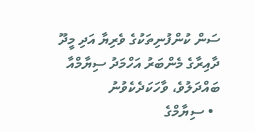ސަން ކުންފުނިތަކުގެ ވެރިޔާ އަދި މީދޫ ދާއިރާގެ މެންބަރު އަހްމަދު ސިޔާމްއާ ބައްދަލުވެ، ވާހަކަދެކެވުނު
  • ސިޔާމްގެ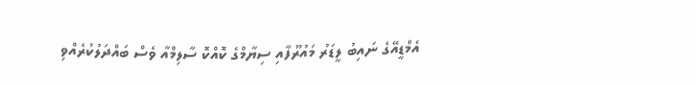އެމްޑީއޭގެ ނައިބު ލީޑަރު މައުރޫފާއި ސިޔާމްގެ ކޮއްކޮ ސާލިމްއާ ވެސް ބައްދަލުކުރެއްވި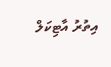އިތުރު އާޓިކަލް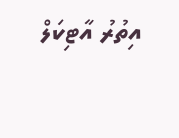އިތުރު އާޓިކަލް